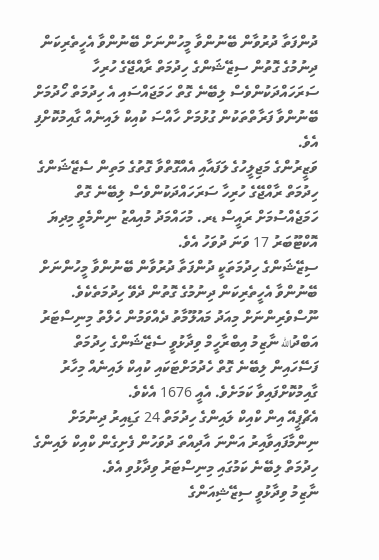ދުންފަތާ ދުރުވާން ބޭނުންވާ މީހުންނަށް ބޭނުންވާ އެހީތެރިކަން ދިނުމުގެ ގޮތުން ސިޒޭޝަންގެ ހިދުމަތް ރާއްޖޭގެ ހުރިހާ ސަރަހައްދަކުންވެސް ލިބޭނެ ގޮތް ހަމަޖައްސައި އެ ހިދުމަތް ހޯދުމަށް ބޭނުންވާ ފަރާތްތަކުން ގުޅުމަށް ހާއްސަ ކުއިކް ލައިނެއް ގާއިމުކޮށްފި އެވެ.
ވަޒީރުންގެ މަޖިލީހުގެ ލަފައާއި އެއްގޮތްވާ ގޮތުގެ މަތިން ސެޒޭޝަންގެ ހިދުމަތް ރާއްޖޭގެ ހުރިހާ ސަރަހައްދަކުންވެސް ލިބޭނެ ގޮތް ހަމަޖެއްސުމަށް ރައީސް ޑރ. މުހައްމަދު މުއިއްޒު ނިންމެވީ މިދިޔަ އޮކްޓޫބަރު 17 ވަނަ ދުވަހު އެވެ.
ސިޒޭޝަންގެ ހިދުމަތަކީ ދުންފަތާ ދުރުވާން ބޭނުންވާ މީހުންނަށް ބޭނުންވާ އެހީތެރިކަން ދިނުމުގެ ގޮތުން ދެވޭ ހިދުމަތެކެވެ.
ނޫސްވެރިންނަށް މިއަދު މައުލޫމާތު ދެއްވަމުން ހެލްތު މިނިސްޓަރު އަބްދުالله ނާޒިމު އިބްރާހީމް ވިދާޅުވީ ސެޒޭޝަންގެ ހިދުމަތް ފަސޭހައިން ލިބޭނެ ގޮތް ހެދުމަށްޓަކައި ކުއިކް ލައިނެއް މިހާރު ގާއިމުކޮށްފައިވާ ކަމަށެވެ. އެއީ 1676 އެކެވެ.
އެޗްޕީއޭ އިން ކްއިކް ލައިންގެ ހިދުމަތް 24 ގަޑިއިރު ދިނުމަށް ނިންމާފައިވާއިރު އަންނަ އާދިއްތަ ދުވަހުން ފެށިގެން ކްއިކް ލައިންގެ ހިދުމަތް ލިބޭނެ ކަމުގައި މިނިސްޓަރު ވިދާޅުވި އެވެ.
ނާޒިމު ވިދާޅުވީ ސިޒޭޝިއަންގެ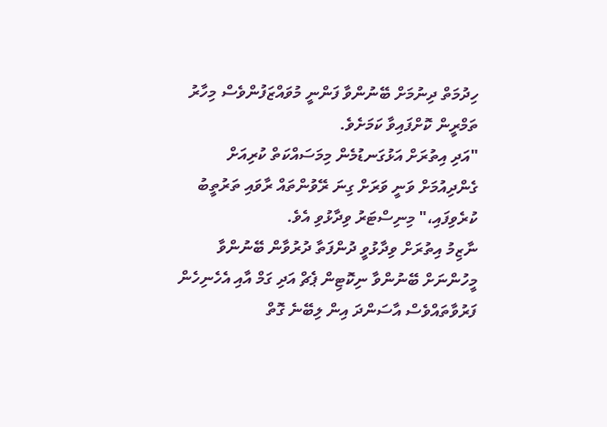ހިދުމަތް ދިނުމަށް ބޭނުންވާ ފަންނީ މުވައްޒަފުންވެސް މިހާރު ތަމްރީން ކޮށްފައިވާ ކަމަށެވެ.
"އަދި އިތުރަށް އަޅުގަނޑުމެން މިމަސައްކަތް ކުރިއަށް ގެންދިއުމަށް ވަނީ ވަރަށް ގިނަ ރޭވުންތައް ރާވައި ތަރުތީބު ކުރެވިފައި،" މިނިސްޓަރު ވިދާޅުވި އެވެ.
ނާޒިމު އިތުރަށް ވިދާޅުވީ ދުންފަތާ ދުރުވާން ބޭނުންވާ މީހުންނަށް ބޭނުންވާ ނިކޮޓިން ޕެޗް އަދި ގަމް އާއި އެހެނިހެން ފަރުވާތައްވެސް އާސަންދަ އިން ލިބޭނެ ގޮތް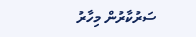ސަރުކާރުން މިހާރު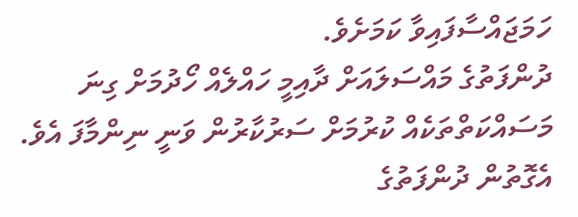ހަމަޖައްސާފައިވާ ކަމަށެވެ.
ދުންފަތުގެ މައްސަލައަށް ދާއިމީ ހައްލެއް ހޯދުމަށް ގިނަ މަސައްކަތްތަކެއް ކުރުމަށް ސަރުކާރުން ވަނީ ނިންމާފަ އެވެ. އެގޮތުން ދުންފަތުގެ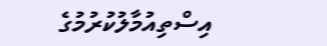އިސްތިއުމާލުކުރުމުގެ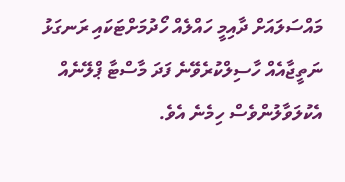މައްސަލައަށް ދާއިމީ ހައްލެއް ހޯދުމަށްޓަކައި ރަނގަޅު ނަތީޖާއެއް ހާސިލްކުރެވޭނެ ފަދަ މާސްޓާ ޕްލޭނެއް އެކުލަވާލުންވެސް ހިމެނެ އެވެ.